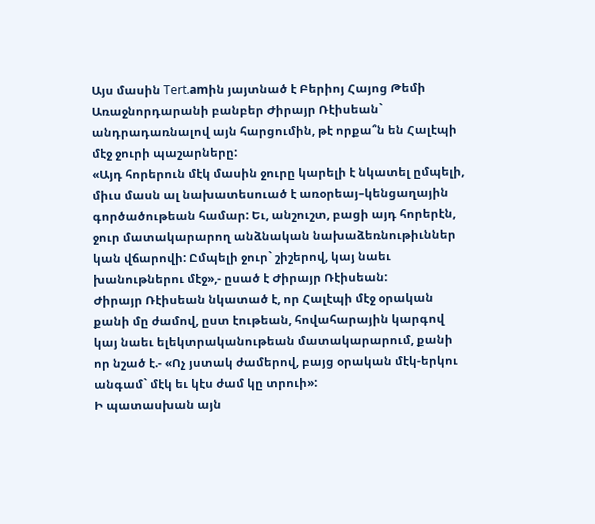Այս մասին Tert.amին յայտնած է Բերիոյ Հայոց Թեմի Առաջնորդարանի բանբեր Ժիրայր Ռէիսեան` անդրադառնալով այն հարցումին, թէ որքա՞ն են Հալէպի մէջ ջուրի պաշարները:
«Այդ հորերուն մէկ մասին ջուրը կարելի է նկատել ըմպելի, միւս մասն ալ նախատեսուած է առօրեայ–կենցաղային գործածութեան համար: Եւ, անշուշտ, բացի այդ հորերէն, ջուր մատակարարող անձնական նախաձեռնութիւններ կան վճարովի: Ըմպելի ջուր` շիշերով, կայ նաեւ խանութներու մէջ»,- ըսած է Ժիրայր Ռէիսեան:
Ժիրայր Ռէիսեան նկատած է, որ Հալէպի մէջ օրական քանի մը ժամով, ըստ էութեան, հովահարային կարգով կայ նաեւ ելեկտրականութեան մատակարարում, քանի որ նշած է.- «Ոչ յստակ ժամերով, բայց օրական մէկ-երկու անգամ` մէկ եւ կէս ժամ կը տրուի»:
Ի պատասխան այն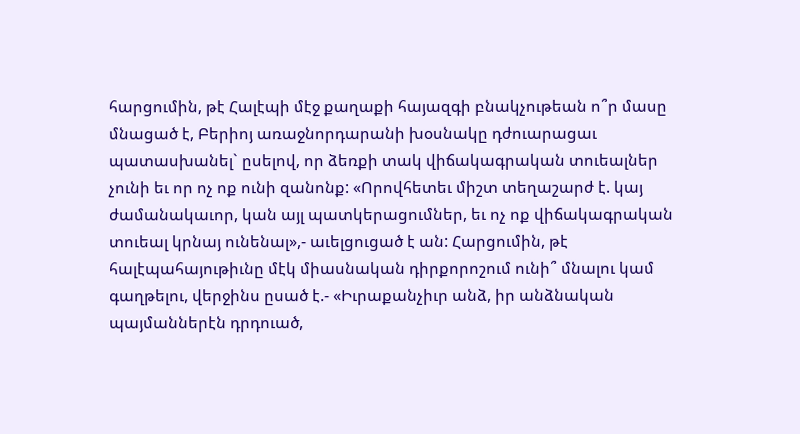հարցումին, թէ Հալէպի մէջ քաղաքի հայազգի բնակչութեան ո՞ր մասը մնացած է, Բերիոյ առաջնորդարանի խօսնակը դժուարացաւ պատասխանել` ըսելով, որ ձեռքի տակ վիճակագրական տուեալներ չունի եւ որ ոչ ոք ունի զանոնք: «Որովհետեւ միշտ տեղաշարժ է. կայ ժամանակաւոր, կան այլ պատկերացումներ, եւ ոչ ոք վիճակագրական տուեալ կրնայ ունենալ»,- աւելցուցած է ան: Հարցումին, թէ հալէպահայութիւնը մէկ միասնական դիրքորոշում ունի՞ մնալու կամ գաղթելու, վերջինս ըսած է.- «Իւրաքանչիւր անձ, իր անձնական պայմաններէն դրդուած,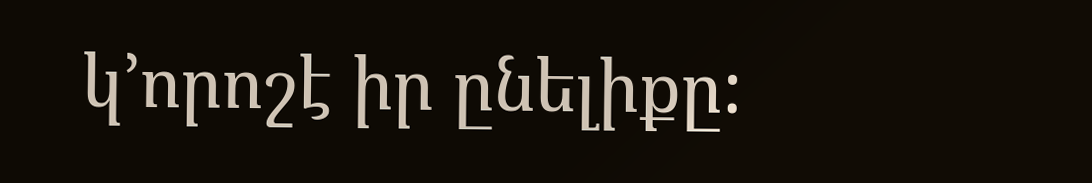կ’որոշէ իր ընելիքը: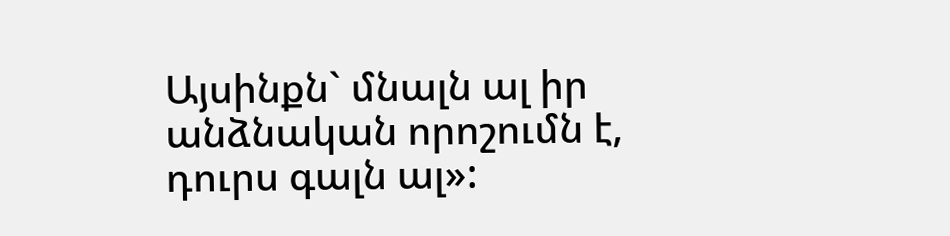Այսինքն` մնալն ալ իր անձնական որոշումն է, դուրս գալն ալ»: